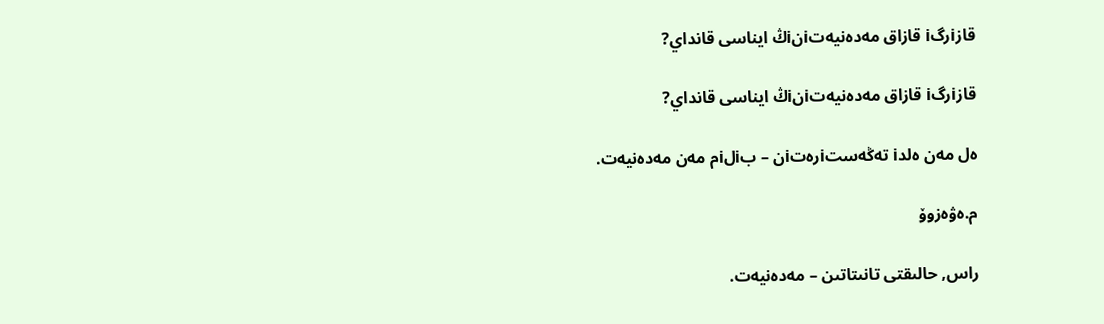قازiرگi قازاق مەدەنيەتiنiڭ ايناسى قانداي?

قازiرگi قازاق مەدەنيەتiنiڭ ايناسى قانداي?

ەل مەن ەلدi تەڭەستiرەتiن – بiلiم مەن مەدەنيەت.

م.ەۋەزوۆ

راس, حالىقتى تانىتاتىن – مەدەنيەت.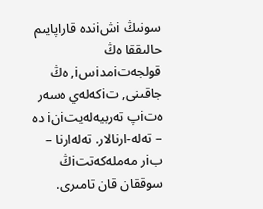سونىڭ iشiندە قاراپايىم حالىققا ەڭ قولجەتiمدiسi, ەڭ جاقىنى, تiكەلەي ەسەر ەتiپ تەربيەلەيتiنi دە – تەلە-ارنالار. تەلەارنا – بiر مەملەكەتتiڭ سوققان قان تامىرى.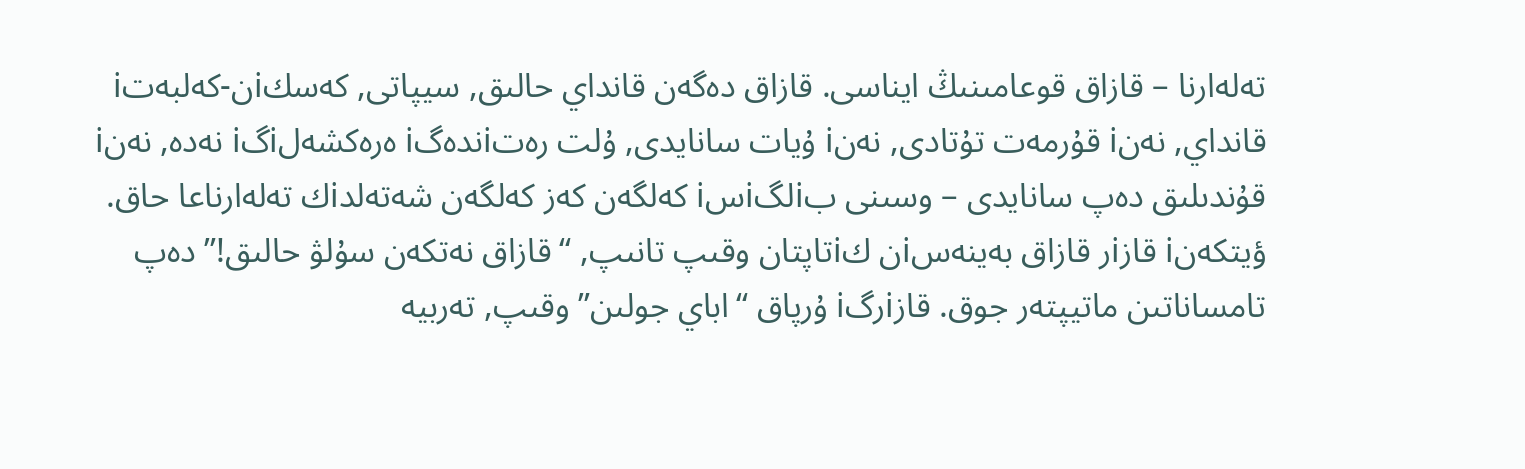تەلەارنا – قازاق قوعامىنىڭ ايناسى. قازاق دەگەن قانداي حالىق, سيپاتى, كەسكiن-كەلبەتi قانداي, نەنi قۇرمەت تۇتادى, نەنi ۇيات سانايدى, ۇلت رەتiندەگi ەرەكشەلiگi نەدە, نەنi قۇندىلىق دەپ سانايدى – وسىنى بiلگiسi كەلگەن كەز كەلگەن شەتەلدiك تەلەارناعا حاق. ؤيتكەنi قازiر قازاق بەينەسiن كiتاپتان وقىپ تانىپ, “قازاق نەتكەن سۇلۋ حالىق!” دەپ تامساناتىن ماتيپتەر جوق. قازiرگi ۇرپاق “اباي جولىن” وقىپ, تەربيە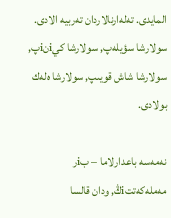المايدى. تەلەارنالاردان تەربيە الادى. سولارشا سؤيلەپ, سولارشا كيiنiپ, سولارشا شاش قويىپ, سولارشا ەلەك بولادى.

نەمەسە باعدارلاما – بiر مەملەكەتتiڭ, ودان قالسا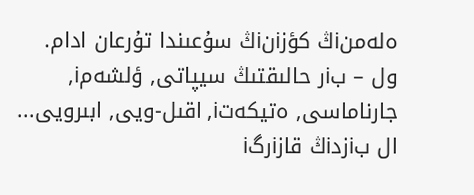ەلەمنiڭ كؤزiنiڭ سۇعىندا تۇرعان ادام.      ول – بiر حالىقتىڭ سيپاتى, ؤلشەمi, جارناماسى, ەتيكەتi, اقىل-ويى, ابىرويى... ال بiزدiڭ قازiرگi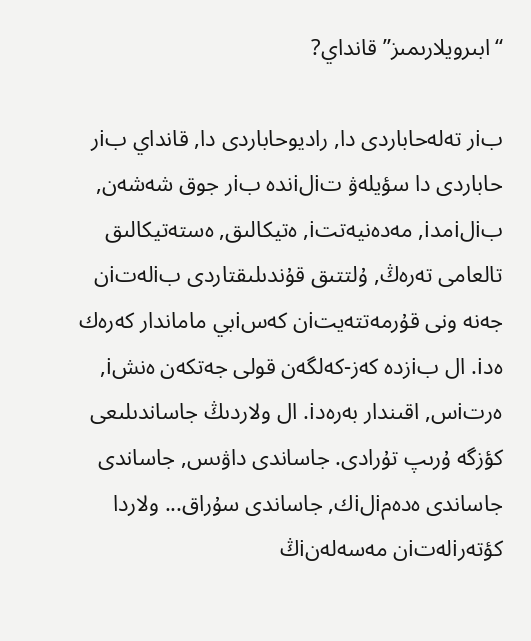“ابىرويلارىمىز” قانداي?

بiر تەلەحاباردى دا, راديوحاباردى دا, قانداي بiر حاباردى دا سؤيلەۋ تiلiندە بiر جوق شەشەن, بiلiمدi, مەدەنيەتتi, ەتيكالىق, ەستەتيكالىق تالعامى تەرەڭ, ۇلتتىق قۇندىلىقتاردى بiلەتiن جەنە ونى قۇرمەتتەيتiن كەسiبي ماماندار كەرەك ەدi. ال بiزدە كەز-كەلگەن قولى جەتكەن ەنشi, ەرتiس, اقىندار بەرەدi. ال ولاردىڭ جاساندىلىعى كؤزگە ۇرىپ تۇرادى. جاساندى داۋىس, جاساندى جاساندى ەدەمiلiك, جاساندى سۇراق... ولاردا كؤتەرiلەتiن مەسەلەنiڭ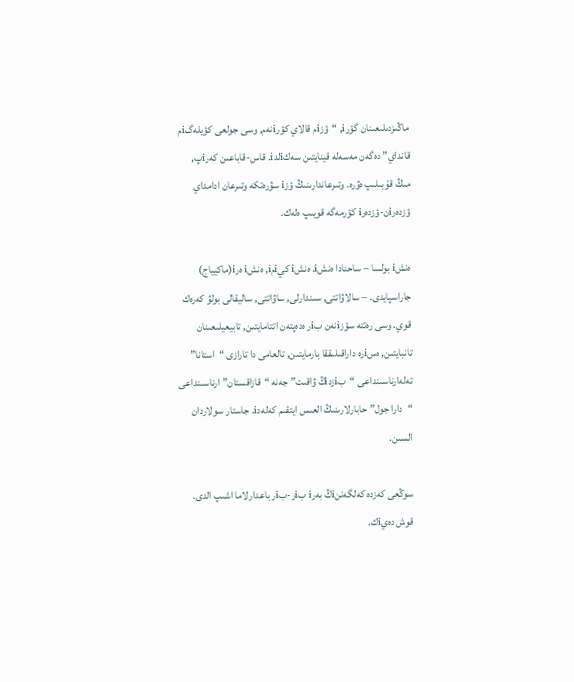ماڭىزدىلىعىنان گؤرi, “ؤزiم قالاي كؤرiنەم, وسى جولعى كؤيلەگiم قانداي” دەگەن مەسەلە قينايتىن سەكiلدi. قاس-قاباعىن كەرiپ, مىڭ قۇبىلىپ ەۋرە. وتىرعاندارىنىڭ ؤزi سۋرەتكە وتىرعان ادامداي ؤزدەرiن-ؤزدەرi كؤرمەگە قويىپ ەلەك.

ەنشi بولسا – ساحنادا ەنشi. ەنشi كيiمi, ەنشi ەرi(ماكيياج) جاراسپايدى. – سالاۋاتتى, سىندارلى, ساۋاتتى, ساليقالى بولۋ كەرەك قوي. وسى رەتتە سؤزiنەن بiر ەدەپتەن اتتامايتىن, تابيعيلىعىنان تانبايتىن, ەسiرە داراقىلىققا بارمايتىن, تالعامى دا تارازى “استانا” تەلەارناسىنداعى “بiزدiڭ ۋاقىت” جەنە “قازاقستان” ارناسىنداعى “دارا جول” حابارلارىنىڭ العىس ايتقىم كەلەدi. جاستار سولاردان السىن.

سوڭعى كەزدە كەلگەننiڭ بەرi بiر-بiر باعدارلاما اشىپ الدى. قوش دەيiك.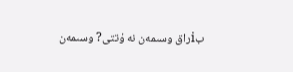بiراق وسىمەن نە ۇتتى? وسىمەن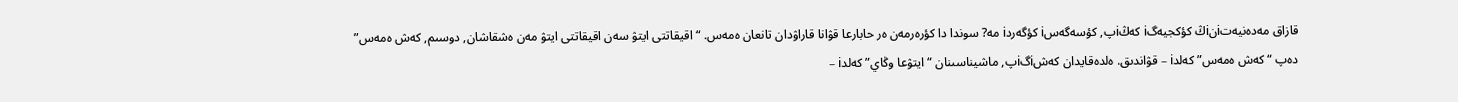قازاق مەدەنيەتiنiڭ كؤكجيەگi كەڭiپ, كؤسەگەسi كؤگەردi مە? سوندا دا كؤرەرمەن ەر حابارعا قۋانا قاراۋدان تانعان ەمەس. “اقيقاتتى ايتۋ سەن اقيقاتتى ايتۋ مەن ەشقاشان, دوسىم, كەش ەمەس” دەپ “كەش ەمەس” كەلدi – قۋاندىق. ەلدەقايدان كەشiگiپ, ماشيناسىنان “ايتۋعا وڭاي” كەلدi –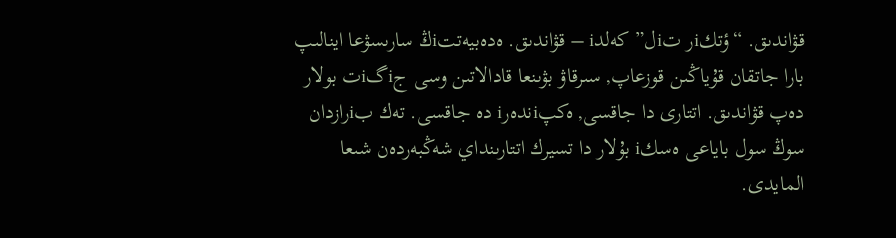قۋاندىق. “ؤتكiر تiل” كەلدi – قۋاندىق. ەدەبيەتتiڭ سارىسۋعا اينالىپ بارا جاتقان قۇياڭىن قوزعاپ, سىرقاۋ بۋىنعا قادالاتىن وسى جiگiت بولار دەپ قۋاندىق. اتتارى دا جاقسى, ەكپiندەرi دە جاقسى. تەك بiرازدان سوڭ سول باياعى ەسكi بۇلار دا تسيرك اتتارىنداي شەڭبەردەن شىعا المايدى.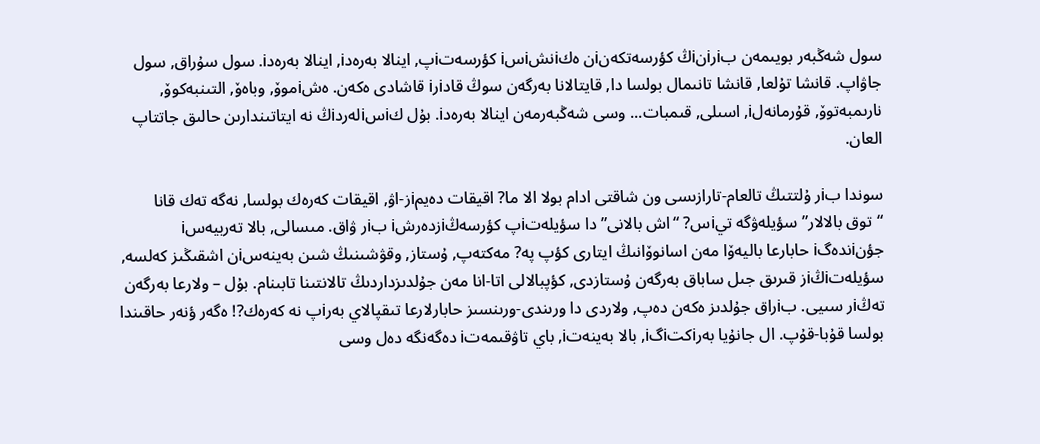سول شەڭبەر بويىمەن بiرiنiڭ كؤرسەتكەنiن ەكiنشiسi كؤرسەتiپ, اينالا بەرەدi, اينالا بەرەدi. سول سۇراق, سول جاۋاپ. قانشا تۇلعا, قانشا تانىمال بولسا دا, قايتالانا بەرگەن سوڭ قادiرi قاشادى ەكەن. ەشiموۆ, وباەۆ, التىنبەكوۆ, نارىمبەتوۆ, قۇرمانەلi, اسىلى, قىمبات... وسى شەڭبەرمەن اينالا بەرەدi. بۇل كiسiلەردiڭ نە ايتاتىندارىن حالىق جاتتاپ العان.

سوندا بiر ۇلتتىڭ تالعام-تارازىسى ون شاقتى ادام بولا الا ما? اقيقات دەيمiز-اۋ, اقيقات كەرەك بولسا, نەگە تەك قانا “توق بالالار” سؤيلەۋگە تيiس? “اش بالانى” دا سؤيلەتiپ كؤرسەڭiزدەرشi بiر ۋاق. مىسالى, بالا تەربيەسi جؤنiندەگi حابارعا باليەۆا مەن اسانوۆانىڭ ايتارى كؤپ پە? مەكتەپ, ۇستاز, وقۋشىنىڭ شىن بەينەسiن اشقىڭىز كەلسە, سؤيلەتiڭiز قىرىق جىل ساباق بەرگەن ۇستازدى, كؤپبالالى اتا-انا مەن جۇلدىزداردىڭ تالانتىنا تابىنام. بۇل – ولارعا بەرگەن تەڭiر سىيى. بiراق جۇلدىز ەكەن دەپ, ولاردى دا ورىندى-ورىنسىز حابارلارعا تىقپالاي بەرiپ نە كەرەك?! ەگەر ؤنەر حاقىندا بولسا قۇبا-قۇپ. ال جانۇيا بەرiكتiگi, بالا بەينەتi, باي تاۋقىمەتi دەگەنگە دەل وسى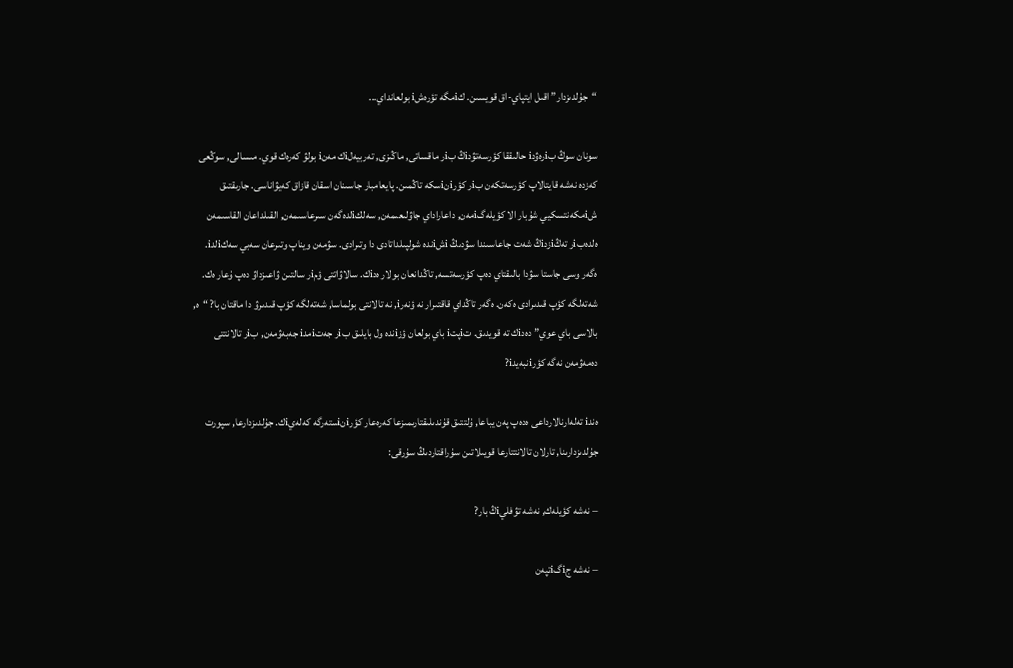“جۇلدىزدار” اقىل ايتپاي-اق قويسىن. كiمگە تؤرەشi بولعانداي...

سونان سوڭ بiرەۋدi حالىققا كؤرسەتۋدiڭ بiر ماقساتى, ماڭىزى, تەربيەلiك مەنi بولۋ كەرەك قوي. مىسالى, سوڭعى كەزدە نەشە قايتالاپ كؤرسەتكەن بiر كؤرiنiسكە تاڭمىن. پايعامبار جاسىنان اسقان قازاق كەيۋاناسى. جارىقتىق شiمكەنتسكيي شۇبار الا كؤيلەگiمەن, داعاراداي جاۋلىعىمەن, سەلكiلدەگەن سىرعاسىمەن, القىلداعان القاسىمەن ەلدەبiر تەڭiزدiڭ شەت جاعاسىندا سۋدىڭ iشiندە شولپىلداتادى دا وتىرادى. سۋمەن ويناپ وتىرعان سەبي سەكiلدi. ەگەر وسى جاستا سۋدا بالىقتاي دەپ كؤرسەتسە, تاڭدانعان بولار ەدiك. سالاۋاتتى ؤمiر سالتىن ۋاعىزداۋ دەپ ۇعار ەك. شەتەلگە كؤپ قىدىرادى ەكەن. ەگەر تاڭداي قاقتىرار نە ؤنەرi, نە تالانتى بولماسا, شەتەلگە كؤپ قىدىرۋ دا ماقتان با? “ە, بالاسى باي عوي” دەدiك تە قويدىق. تiپتi باي بولعان ؤزiندە ول بايلىق بiر جەتiمدi جەبەۋمەن, بiر تالانتتى دەمەۋمەن نەگە كؤرiنبەيدi?

ەندi تەلەارنالارداعى ەدەپ پەن يباعا, ۇلتتىق قۇندىلىقتارىمىزعا كەرەعار كؤرiنiستەرگە كەلەيiك. جۇلدىزدارعا, سپورت جۇلدىزدارىنا, تارلان تالانتتارعا قويىلاتىن سۇراقتاردىڭ سۇرقى:

– نەشە كؤيلەك, نەشە تۋفليiڭ بار?

– نەشە جiگiتپەن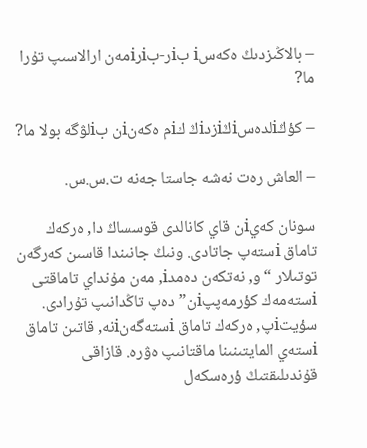– بالاڭىزدىڭ ەكەسi بiر-بiرiمەن ارالاسىپ تۇرا ما?

– كؤڭiلدەسiڭiزدiڭ كiم ەكەنiن بiلۋگە بولا ما?

– العاش رەت نەشە جاستا جەنە ت.س.س.

سونان كەيiن قاي كانالدى قوسساڭ دا, ەركەك تاماق iستەپ جاتادى. ونىڭ جانىندا قاسىن كەرگەن توتىلار “و, نەتكەن دەمدi, مەن مۇنداي تاماقتى iستەمەك كؤرمەپپiن” دەپ تاڭدانىپ تۇرادى. سؤيتiپ, ەركەك تاماق iستەگەنiنە, قاتىن تاماق iستەي المايتىنىنا ماقتانىپ ەۋرە. قازاقى قۇندىلىقتىڭ ؤرەسكەل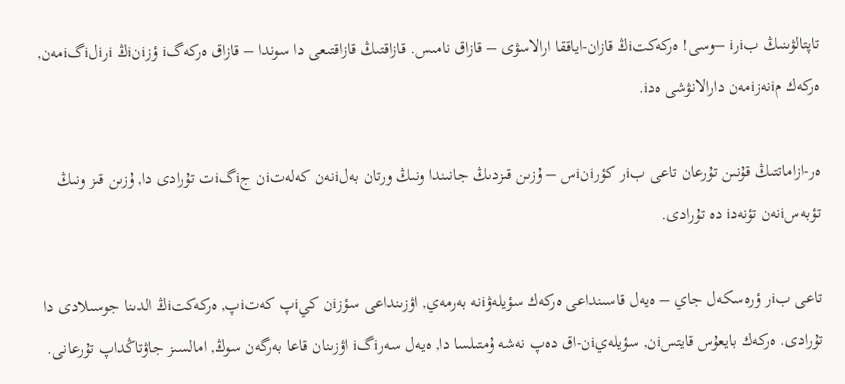تاپتالۋىنىڭ بiرi –وسى! ەركەكتiڭ قازان-اياققا ارالاسۋى – قازاق نامىس. قازاقتىڭ قازاقتىعى دا سوندا – قازاق ەركەگi ؤزiنiڭ iرiلiگiمەن, ەركەك مiنەزiمەن دارالانۋشى ەدi.

ەر-ازاماتتىڭ قۇنىن تۇرعان تاعى بiر كؤرiنiس – ۇزىن قىزدىڭ جانىندا ونىڭ ورتان بەلiنەن كەلەتiن جiگiت تۇرادى دا, ۇزىن قىز ونىڭ تؤبەسiنەن تؤنەدi دە تۇرادى.

تاعى بiر ؤرەسكەل جاي – ەيەل قاسىنداعى ەركەك سؤيلەۋiنە بەرمەي, اۋزىنداعى سؤزiن كيiپ كەتiپ, ەركەكتiڭ الدىنا جوسىلادى دا تۇرادى. ەركەك بايعۇس قايتسiن, سؤيلەيiن-اق دەپ نەشە ۇمتىلسا دا, ەيەل سەرiگi اۋزىنان قاعا بەرگەن سوڭ, امالسىز جاۋتاڭداپ تۇرعانى.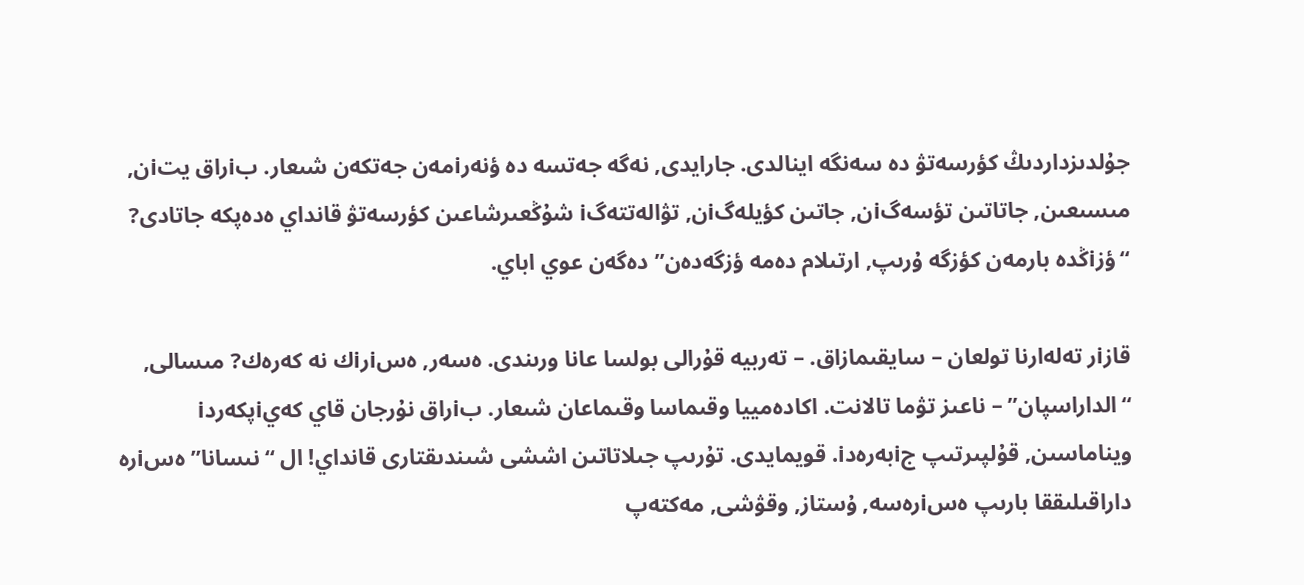جۇلدىزداردىڭ كؤرسەتۋ دە سەنگە اينالدى. جارايدى, نەگە جەتسە دە ؤنەرiمەن جەتكەن شىعار. بiراق يتiن, مىسىعىن, جاتاتىن تؤسەگiن, جاتىن كؤيلەگiن, تۋالەتتەگi شۇڭعىرشاعىن كؤرسەتۋ قانداي ەدەپكە جاتادى? “ؤزiڭدە بارمەن كؤزگە ۇرىپ, ارتىلام دەمە ؤزگەدەن” دەگەن عوي اباي.

قازiر تەلەارنا تولعان – سايقىمازاق. – تەربيە قۇرالى بولسا عانا ورىندى. ەسەر, ەسiرiك نە كەرەك? مىسالى, “الداراسپان” – ناعىز تۋما تالانت. اكادەمييا وقىماسا وقىماعان شىعار. بiراق نۇرجان قاي كەيiپكەردi ويناماسىن, قۇلپىرتىپ جiبەرەدi. قويمايدى. تۇرىپ جىلاتاتىن اششى شىندىقتارى قانداي! ال “نىسانا” ەسiرە داراقىلىققا بارىپ ەسiرەسە, ۇستاز, وقۋشى, مەكتەپ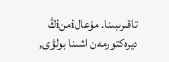تاقىرىبىنا. مۇعالiمنiڭ ديرەكتورمەن اشىنا بولۋى,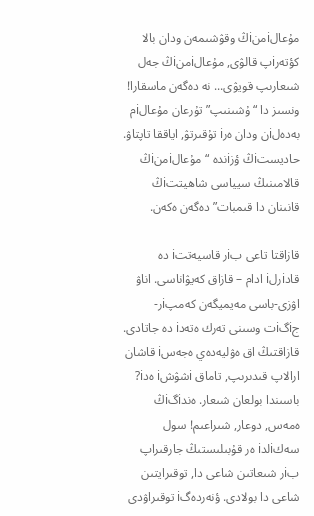مۇعالiمنiڭ وقۋشىمەن ودان بالا كؤتەرiپ قالۋى, مۇعالiمنiڭ جەل شىعارىپ قويۋى... نە دەگەن ماسقارا! ونسىز دا “ۇشىنىپ” تۇرعان مۇعالiم بەدەلiن ودان ەرi تۇقىرتۋ, اياققا تاپتاۋ. حاديستiڭ ؤزiندە “مۇعالiمنiڭ قالامىنىڭ سيياسى شاھيتتiڭ قانىنان دا قىمبات” دەگەن ەكەن.

قازاقتا تاعى بiر قاسيەتتi دە قادiرلi ادام – قازاق كەيۋاناسى. اناۋ اۋزى-باسى مەيميگەن كەمپiر-جiگiت وسىنى تەرك ەتەدi دە جاتادى. قازاقتىڭ اق ەۋليەدەي ەجەسi قاشان  ارالاپ قىدىرىپ, تاماق iشۋشi ەدi? باسىندا بولعان شىعار. ەندiگiڭ ەمەس, دوعار, شىراعىم! سول سەكiلدi ەر قۇبىلىستىڭ جارقىراپ بiر شىعاتىن شاعى دا, توقىرايتىن شاعى دا بولادى. ؤنەردەگi توقىراۋدى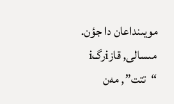مويىنداعان دا جؤن. مىسالى, قازiرگi “تتت”, مەن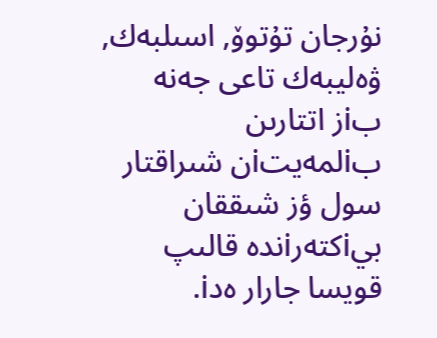نۇرجان تۇتوۆ, اسىلبەك, ۋەليبەك تاعى جەنە بiز اتتارىن بiلمەيتiن شىراقتار سول ؤز شىققان بيiكتەرiندە قالىپ قويسا جارار ەدi.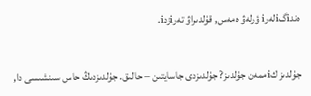ەندiگiلەرi ؤرلەۋ ەمەس, قۇلدىراۋ تەرiزدi.

جۇلدىز كiممەن جۇلدىز? جۇلدىزدى جاسايتىن – حالىق. جۇلدىزدىڭ حاس سىنشىسى دا,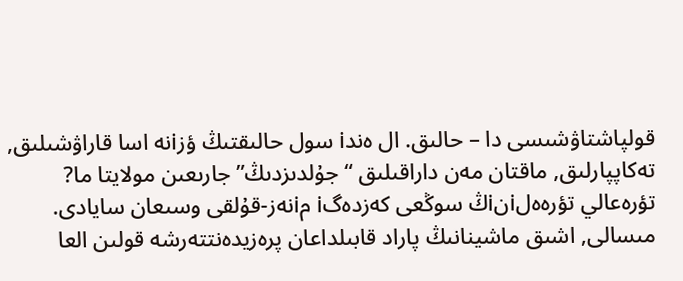قولپاشتاۋشىسى دا – حالىق. ال ەندi سول حالىقتىڭ ؤزiنە اسا قاراۋشىلىق, تەكاپپارلىق, ماقتان مەن داراقىلىق “جۇلدىزدىڭ” جارىعىن مولايتا ما? تؤرەعالي تؤرەەلiنiڭ سوڭعى كەزدەگi مiنەز-قۇلقى وسىعان سايادى. مىسالى, اشىق ماشينانىڭ پاراد قابىلداعان پرەزيدەنتتەرشە قولىن العا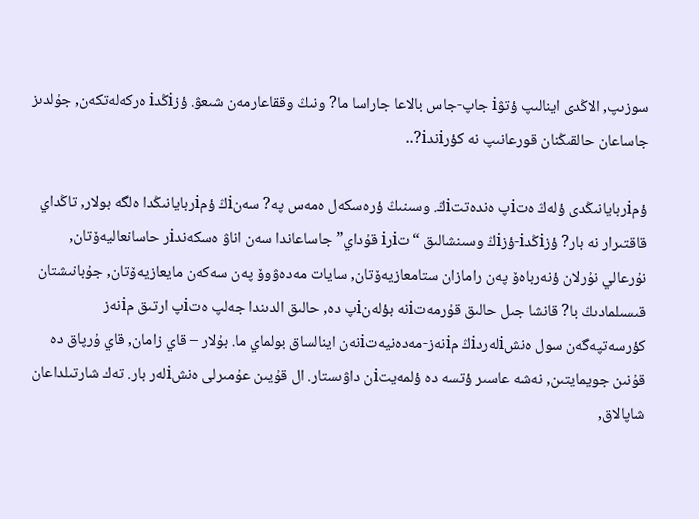سوزىپ, الاڭدى اينالىپ ؤتۋi جاپ-جاس بالاعا جاراسا ما? ونىڭ وققاعارمەن شىعۋ. ؤزiڭدi ەركەلەتكەن, جۇلدىز جاساعان حالقىڭنان قورعانىپ نە كؤرiندi?..

ؤمiربايانىڭدى ؤلەڭ ەتiپ ەندەتتiڭ. وسىنىڭ ؤرەسكەل ەمەس پە? سەنiڭ ؤمiربايانىڭدا ەلگە بولار, تاڭداي قاقتىرار نە بار? ؤزiڭدi-ؤزiڭ وسىنشالىق “تiرi قۇداي” جاساعاندا سەن اناۋ ەسكەندiر حاسانعاليەۆتان, نۇرعالي نۇرلان ؤنەرباەۆ پەن رامازان ستامعازيەۆتان, سايات مەدەۋوۆ پەن سەكەن مايعازيەۆتان, جۇبانىشتان قىسىلمادىڭ با? قانشا جىل حالىق قۇرمەتiنە بؤلەنiپ دە, حالىق الدىندا جەلپ ەتiپ ارتىق مiنەز كؤرسەتپەگەن سول ەنشiلەردiڭ مiنەز-مەدەنيەتiنەن اينالساق بولماي ما. بۇلار – قاي زامان, قاي ۇرپاق دە قۇنىن جويمايتىن, نەشە عاسىر ؤتسە دە ؤلمەيتiن داۋىستار. ال قۇيىن عۇمىرلى ەنشiلەر بار. تەك شارتىلداعان شاپالاق,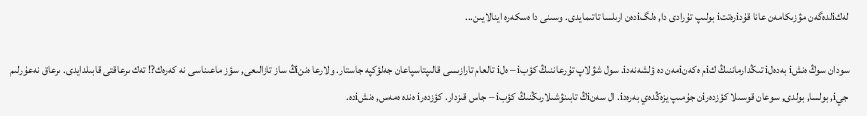لەكiلدەگەن مۋزىكامەن عانا قۇدiرەتتi بولىپ تۇرادى دا, ەلگiدەن ارىلسا تاتىمايدى. وسىنى دا ەسكەرە اينالايىن...

سودان سوڭ ەنشi بەدەلi تىڭدارماننىڭ كiم ەكەنiمەن دە ؤلشەنەدi. سول شۋلاپ تۇرعاننىڭ كؤبi – ەلi تالعام تارازىسى قالىپتاسپاعان جەلؤكپە جاستار. ولارعا ەننiڭ ساز تازالىعى, سؤز ماعىناسى نە كەرەك?! تەك ىرعاقتى قابىلدايدى. ىرعاق نەعۇرلىم جيi, بولسا, بولدى, سوعان قوسىلا كؤزدەرiن جۇمىپ يزەڭدەي بەرەدi. ال سەنiڭ تابىنۋشىلارىڭنىڭ كؤبi – جاس قىزدار. كؤزدەرi ەندە ەمەس, ەنشiدە.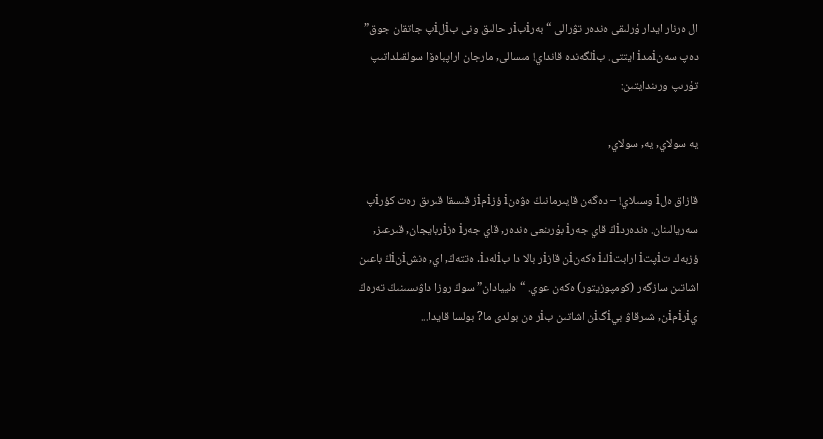ال ەرنار ايدار ۇرلىقى ەندەر تۋرالى “بەرiبiر حالىق ونى بiلiپ جاتقان جوق” دەپ سەنiمدi ايتتى. بiلگەندە قانداي! مىسالى, مارجان اراپباەۆا سولقىلداتىپ تۇرىپ ورىندايتىن:

يە سولاي, يە, سولاي,

قازاق ەلi وسىلاي! – دەگەن قايىرمانىڭ ەۋەنi ؤزiمiز قىسقا قىرىق رەت كؤرiپ سەريالىنان. ەندەردiڭ قاي جەرi بۇرىنعى ەندەر, قاي جەرi ەزiربايجان, قىرعىز, ؤزبەك تiپتi ارابتiكi ەكەنiن قازiر بالا دا بiلەدi. ەتتەڭ, اي, ەنشiنiڭ باعىن اشاتىن سازگەر (كومپوزيتور) ەكەن عوي. “ەلييادان” سوڭ روزا داۋىسىنىڭ تەرەڭ يiرiمiن, شىرقاۋ بيiگiن اشاتىن بiر ەن بولدى ما? بولسا قايدا...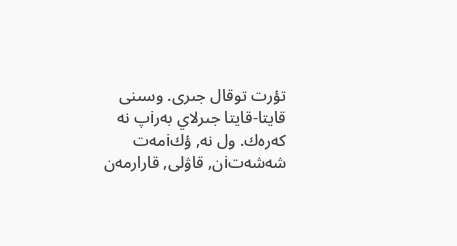تؤرت توقال جىرى. وسىنى قايتا-قايتا جىرلاي بەرiپ نە كەرەك. ول نە, ؤكiمەت شەشەتiن, قاۋلى, قارارمەن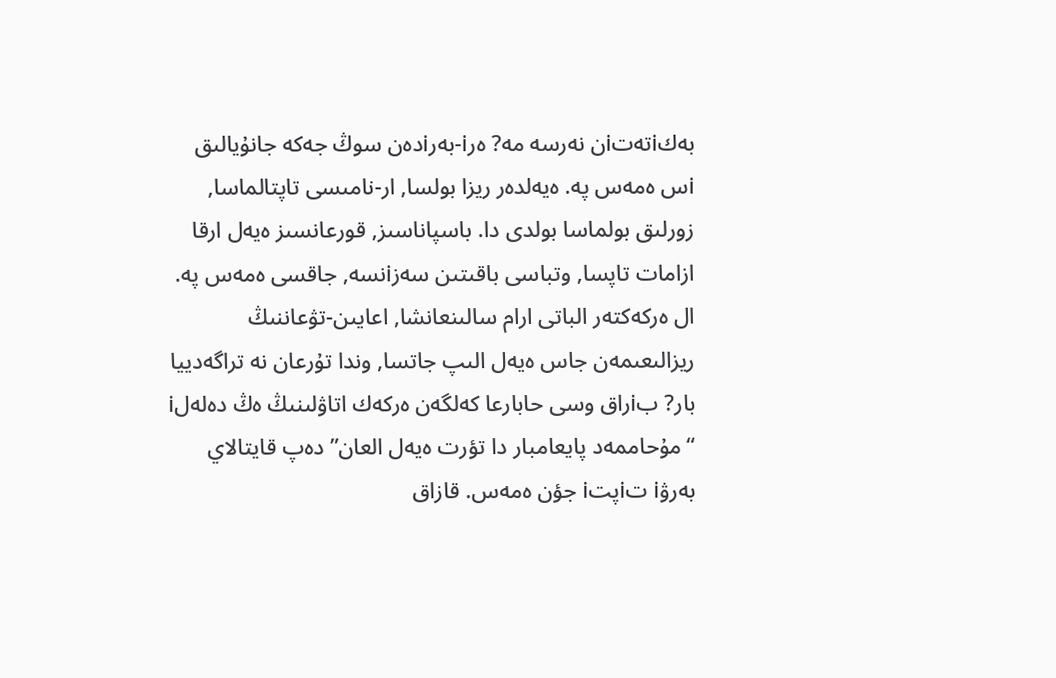بەكiتەتiن نەرسە مە? ەرi-بەرiدەن سوڭ جەكە جانۇيالىق iس ەمەس پە. ەيەلدەر ريزا بولسا, ار-نامىسى تاپتالماسا, زورلىق بولماسا بولدى دا. باسپاناسىز, قورعانسىز ەيەل ارقا ازامات تاپسا, وتباسى باقىتىن سەزiنسە, جاقسى ەمەس پە. ال ەركەكتەر الباتى ارام سالىنعانشا, اعايىن-تۋعاننىڭ ريزالىعىمەن جاس ەيەل الىپ جاتسا, وندا تۇرعان نە تراگەدييا بار? بiراق وسى حابارعا كەلگەن ەركەك اتاۋلىنىڭ ەڭ دەلەلi “مۇحاممەد پايعامبار دا تؤرت ەيەل العان” دەپ قايتالاي بەرۋi تiپتi جؤن ەمەس. قازاق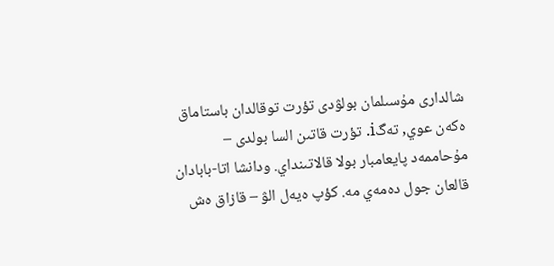شالدارى مۇسىلمان بولۋدى تؤرت توقالدان باستاماق ەكەن عوي, تەگi. تؤرت قاتىن السا بولدى – مۇحاممەد پايعامبار بولا قالاتىنداي. ودانشا اتا-بابادان قالعان جول دەمەي مە. كؤپ ەيەل الۋ – قازاق ەش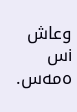وعاش iس ەمەس.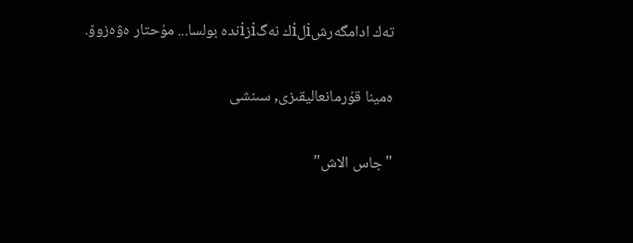تەك ادامگەرشiلiك نەگiزiندە بولسا... مۇحتار ەۋەزوۆ.

ەمينا قۇرمانعاليقىزى, سىنشى

"جاس الاش"